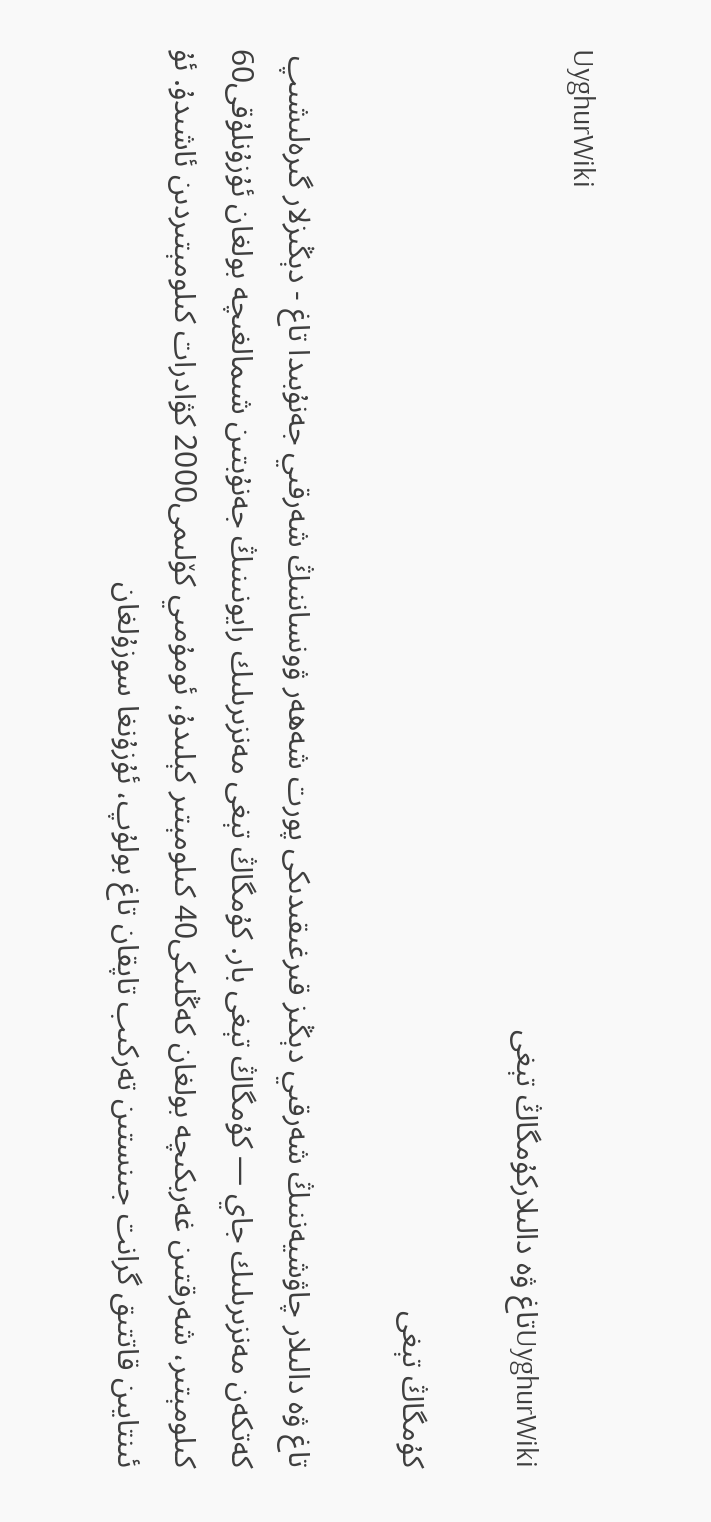UyghurWiki
UyghurWikiتاغ ۋە دالىلاركۇمگاڭ تېغى

كۇمگاڭ تېغى

تاغ ۋە دالىلار چاۋشيەننىڭ شەرقىي دېڭىز قىرغىقىدىكى پورت شەھەر ۋونساننىڭ شەرقىي جەنۇبىدا تاغ - دېڭىزلار گىرەلىشىپ كەتكەن مەنزىرىلىك جاي — كۇمگاڭ تېغى بار. كۇمگاڭ تېغى مەنزىرىلىك رايونىنىڭ جەنۇبتىن شىمالغىچە بولغان ئۇزۇنلۇقى60 كىلومېتىر، شەرقتىن غەربكىچە بولغان كەڭلىكى40 كىلومېتىر كېلىدۇ، ئومۇمىي كۆلىمى2000 كۋادرات كىلومېتىردىن ئاشىدۇ. ئۇ ئىنتايىن قاتتىق گرانت جىنستىن تەركىب تاپقان تاغ بولۇپ، ئۇزۇنغا سوزۇلغان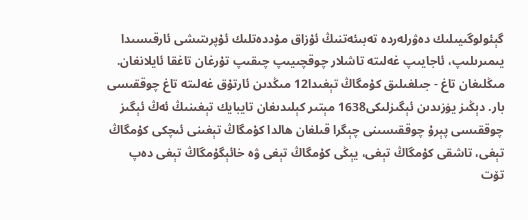گېئولوگىيىلىك دەۋرلەردە تەبىئەتنىڭ ئۇزاق مۇددەتلىك ئۇپرىتىشى ئارقىسىدا يىمىرىلىپ، ئاجايىپ غەلىتە تاشلار چوقچىيىپ چىقىپ تۇرغان تاغقا ئايلانغان. مىڭلىغان تاغ - جىلغىلىق كۇمگاڭ تېغىدا12 مىڭدىن ئارتۇق غەلىتە تاغ چوققىسى بار. دېڭىز يۈزىدىن ئېگىزلىكى1638 مېتىر كېلىدىغان تايبايك تېغىنىڭ ئەڭ ئېگىز چوققىسى پېرۇ چوققىسىنى چېگرا قىلغان ھالدا كۇمگاڭ تېغىنى ئىچكى كۇمگاڭ تېغى، تاشقى كۇمگاڭ تېغى، يېڭى كۇمگاڭ تېغى ۋە خائېگۇمگاڭ تېغى دەپ تۆت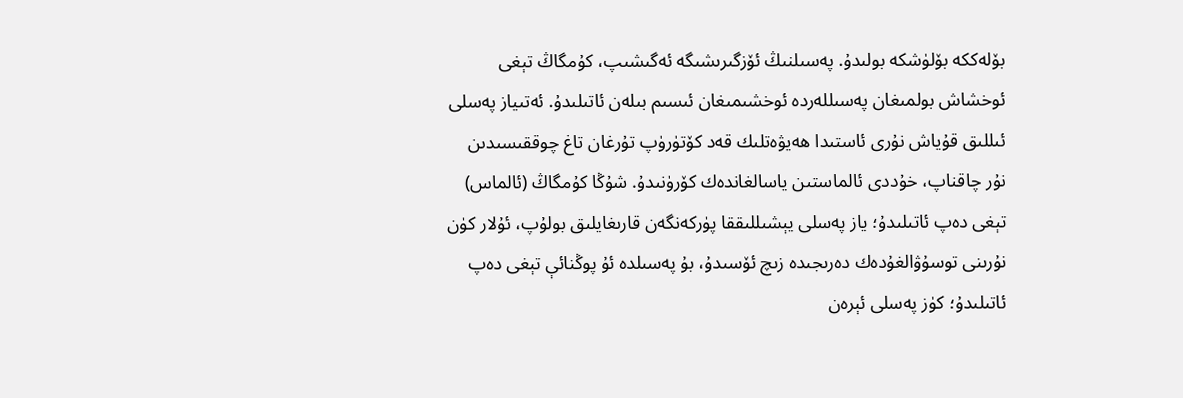بۆلەككە بۆلۈشكە بولىدۇ. پەسىلنىڭ ئۆزگىرىشىگە ئەگىشىپ، كۇمگاڭ تېغى ئوخشاش بولمىغان پەسىللەردە ئوخشىمىغان ئىسىم بىلەن ئاتىلىدۇ. ئەتىياز پەسلى ئىللىق قۇياش نۇرى ئاستىدا ھەيۋەتلىك قەد كۆتۈرۈپ تۇرغان تاغ چوققىسىدىن نۇر چاقناپ، خۇددى ئالماستىن ياسالغاندەك كۆرۈنىدۇ. شۇڭا كۇمگاڭ (ئالماس) تېغى دەپ ئاتىلىدۇ؛ ياز پەسلى يېشىللىققا پۈركەنگەن قارىغايلىق بولۇپ، ئۇلار كۈن نۇرىنى توسۇۋالغۇدەك دەرىجىدە زىچ ئۆسىدۇ، بۇ پەسىلدە ئۇ پوڭنائې تېغى دەپ ئاتىلىدۇ؛ كۈز پەسلى ئېرەن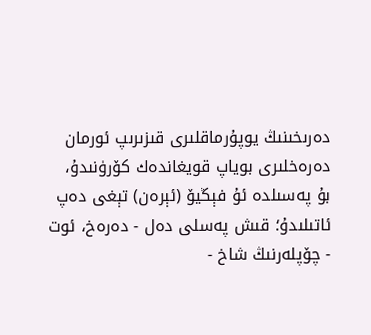دەرىخىنىڭ يوپۇرماقلىرى قىزىرىپ ئورمان دەرەخلىرى بوياپ قويغاندەك كۆرۈنىدۇ، بۇ پەسىلدە ئۇ فېڭيۆ (ئېرەن) تېغى دەپ ئاتىلىدۇ؛ قىش پەسلى دەل - دەرەخ، ئوت - چۆپلەرنىڭ شاخ -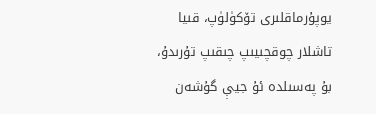يوپۇرماقلىرى تۆكۈلۈپ، قىيا تاشلار چوقچىيىپ چىقىپ تۇرىدۇ، بۇ پەسىلدە ئۇ جيې گۇشەن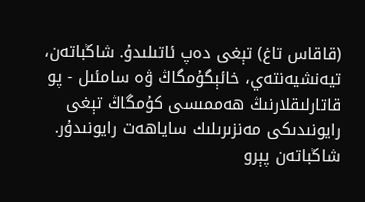(قاقاس تاغ) تېغى دەپ ئاتىلىدۇ. شاڭباتەن، تيەنشيەنتەي، خائېگۇمگاڭ ۋە سامئىل - پو قاتارلىقلارنىڭ ھەممىسى كۇمگاڭ تېغى رايونىدىكى مەنزىرىلىك ساياھەت رايونىدۇر. شاڭباتەن پېرو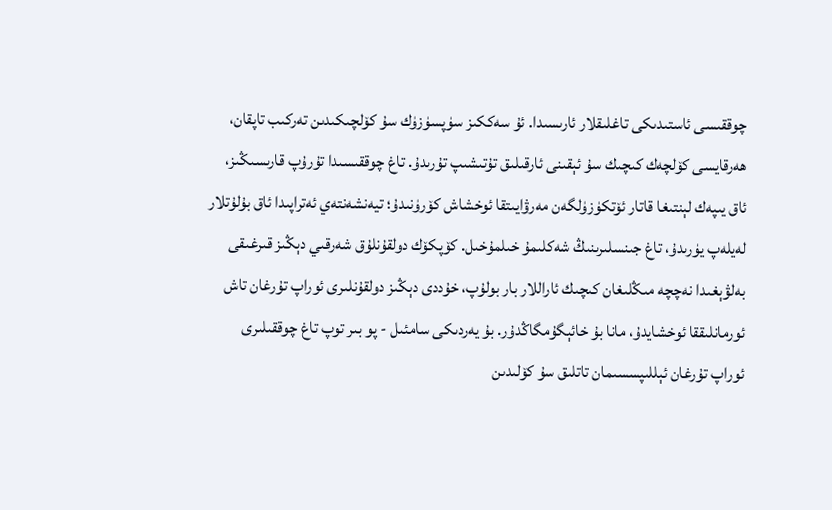چوققىسى ئاستىدىكى تاغلىقلار ئارىسىدا. ئۇ سەككىز سۈپسۈزۈك سۇ كۆلچىكىدىن تەركىب تاپقان، ھەرقايسى كۆلچەك كىچىك سۇ ئېقىنى ئارقىلىق تۇتىشىپ تۇرىدۇ. تاغ چوققىسىدا تۇرۇپ قارىسىڭىز، ئاق يىپەك لېنتىغا قاتار ئۆتكۈزۈلگەن مەرۋايىتقا ئوخشاش كۆرۈنىدۇ؛ تيەنشەنتەي ئەتراپىدا ئاق بۇلۇتلار لەيلەپ يۈرىدۇ، تاغ جىنسلىرىنىڭ شەكلىمۇ خىلمۇخىل. كۆپكۆك دولقۇنلۇق شەرقىي دېڭىز قىرغىقى بەلۋېغىدا نەچچە مىڭلىغان كىچىك ئاراللار بار بولۇپ، خۇددى دېڭىز دولقۇنلىرى ئوراپ تۇرغان تاش ئورمانلىققا ئوخشايدۇ، مانا بۇ خائېگۇمگاڭدۇر. بۇ يەردىكى سامئىل - پو بىر توپ تاغ چوققىلىرى ئوراپ تۇرغان ئېللىپسسىمان تاتلىق سۇ كۆلىدىن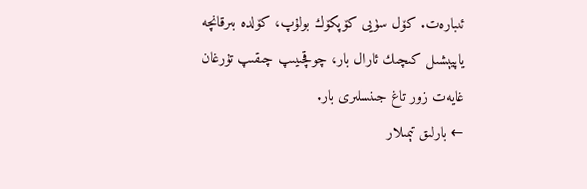ئىبارەت. كۆل سۈيى كۆپكۆك بولۇپ، كۆلدە بىرقانچە ياپيېشىل كىچىك ئارال بار، چوقچىيىپ چىقىپ تۇرغان غايەت زور تاغ جىنسلىرى بار.
← بارلىق تېمىلار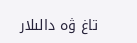تاغ ۋە دالىلار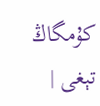كۇمگاڭ تېغى |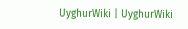UyghurWiki | UyghurWiki